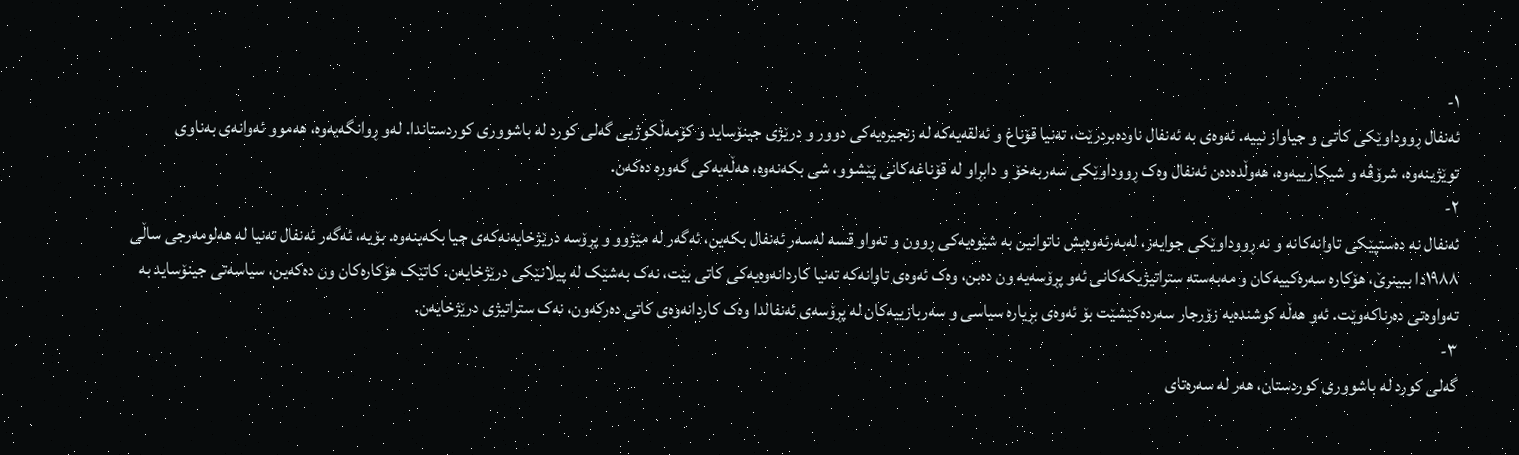١-
ئەنفال ڕووداوێکی کاتی و جیاواز نییە. ئەوەی بە ئەنفال ناودەبردرێت، تەنیا قۆناغ و ئەلقەیەکە لە زنجیرەیەکی دوور و درێژی جینۆساید و کۆمەڵکوژیی گەلی کورد لە باشووری کوردستاندا. لەو ڕوانگەیەوە، هەموو ئەوانەی بەناوی توێژینەوە، شرۆڤە و شیکارییەوە، هەوڵدەدەن ئەنفال وەک ڕووداوێکی سەربەخۆ و دابڕاو لە قۆناغەکانی پێشوو، شی بکەنەوە، هەڵەیەکی گەورە دەکەن.
٢-
ئەنفال نە دەستپێکی تاوانەکانە و نە ڕووداوێکی جوایەز، لەبەرئەوەیش ناتوانین بە شێوەیەکی ڕوون و تەواو قسە لەسەر ئەنفال بکەین، ئەگەر لە مێژوو و پڕۆسە درێژخایەنەکەی جیا بکەینەوە. بۆیە، ئەگەر ئەنفال تەنیا لە هەلومەرجی ساڵی ١٩٨٨دا ببینرێ، هۆکارە سەرەکییەکان و مەبەستە ستراتیژیکەکانی ئەو پڕۆسەیە ون دەبن، وەک ئەوەی تاوانەکە تەنیا کاردانەوەیەکی کاتی بێت، نەک بەشێک لە پیلانێکی درێژخایەن. کاتێک هۆکارەکان ون دەکەین، سیاسەتی جینۆساید بە تەواوەتی دەرناکەوێت. ئەو هەڵە کوشندەیە زۆرجار سەردەکێشێت بۆ ئەوەی بڕیارە سیاسی و سەربازییەکان لە پڕۆسەی ئەنفالدا وەک کاردانەوەی کاتی دەرکەون، نەک ستراتیژی درێژخایەن.
٣-
گەلی کورد لە باشووری کوردستان، هەر لە سەرەتای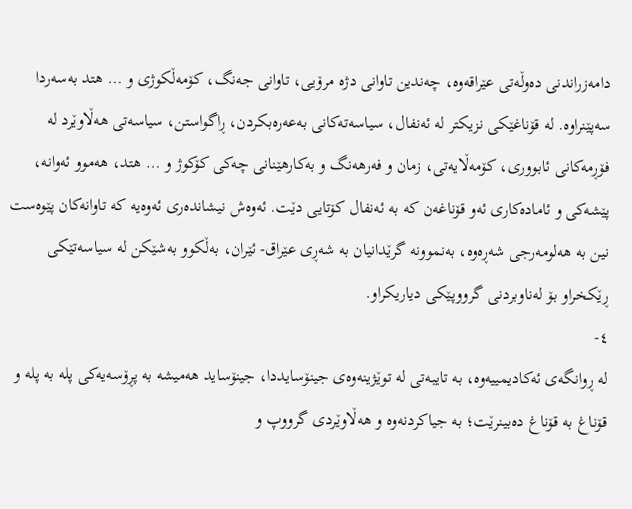دامەزراندنی دەوڵەتی عێراقەوە، چەندین تاوانی دژە مرۆیی، تاوانی جەنگ، کۆمەڵکوژی و … هتد بەسەردا سەپێنراوە. لە قۆناغێکی نزیکتر لە ئەنفال، سیاسەتەکانی بەعەرەبکردن، ڕاگواستن، سیاسەتی هەڵاوێرد لە فۆڕمەکانی ئابووری، کۆمەڵایەتی، زمان و فەرهەنگ و بەکارهێنانی چەکی کۆکوژ و … هتد، هەموو ئەوانە، پێشەکی و ئامادەکاری ئەو قۆناغەن کە بە ئەنفال کۆتایی دێت. ئەوەش نیشاندەری ئەوەیە کە تاوانەکان پێوەست نین بە هەلومەرجی شەڕەوە، بەنموونە گرێدانیان بە شەڕی عێراق- ئێران، بەڵکوو بەشێکن لە سیاسەتێکی ڕێکخراو بۆ لەناوبردنی گرووپێکی دیاریکراو.
٤-
لە ڕوانگەی ئەکادیمییەوە، بە تایبەتی لە توێژینەوەی جینۆسایددا، جینۆساید هەمیشە بە پڕۆسەیەکی پلە بە پلە و قۆناغ بە قۆناغ دەبینرێت؛ بە جیاکردنەوە و هەڵاوێردی گرووپ و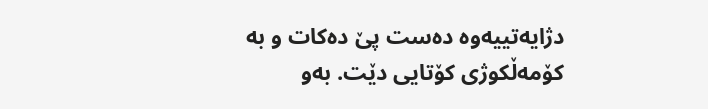دژایەتییەوە دەست پێ دەکات و بە کۆمەڵکوژی کۆتایی دێت. بەو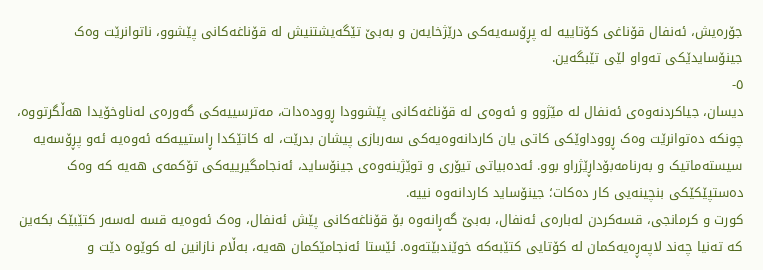جۆرەیش، ئەنفال قۆناغی کۆتاییە لە پڕۆسەیەکی درێژخایەن و بەبێ تێگەیشتنیش لە قۆناغەکانی پێشوو، ناتوانرێت وەک جینۆسایدێکی تەواو لێی تێبگەین.
٥-
دیسان، جیاکردنەوەی ئەنفال لە مێژوو و ئەوەی لە قۆناغەکانی پێشوودا ڕوودەدات، مەترسییەکی گەورەی لەناوخۆیدا هەڵگرتووە، چونکە دەتوانرێت وەک ڕووداوێکی کاتی یان کاردانەوەیەکی سەربازی پیشان بدرێت، لە کاتێکدا ڕاستییەکە ئەوەیە ئەو پڕۆسەیە سیستەماتیک و بەرنامەبۆداڕێژراو بوو. ئەدەبیاتی تیۆری و توێژینەوەی جینۆساید، ئەنجامگیرییەکی تۆکمەی هەیە کە وەک دەستپێکێکی بنچینەیی کار دەکات؛ جینۆساید کاردانەوە نییە.
کورت و کرمانجی، قسەکردن لەبارەی ئەنفال، بەبێ گەڕانەوە بۆ قۆناغەکانی پێش ئەنفال، وەک ئەوەیە قسە لەسەر کتێبێک بکەین کە تەنیا چەند لاپەڕەیەکمان لە کۆتایی کتێبەکە خوێندبێتەوە. ئێستا ئەنجامێکمان هەیە، بەڵام نازانین لە کوێوە دێت و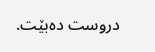دروست دەبێت.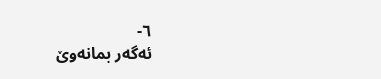٦-
ئەگەر بمانەوێ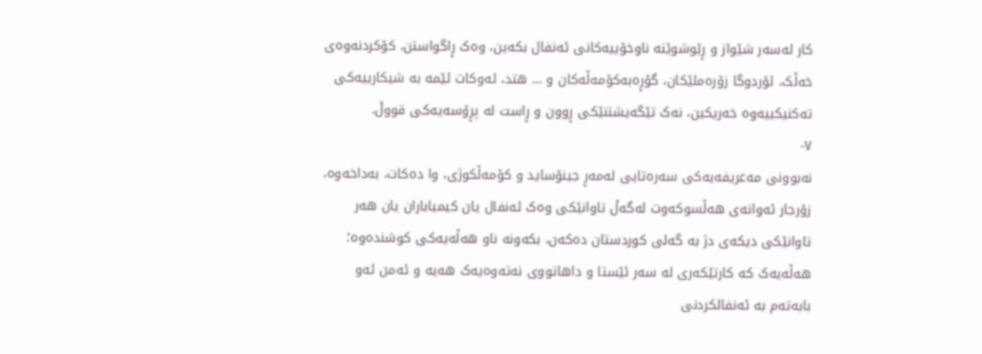کار لەسەر شێواز و ڕێوشوێنە ناوخۆییەکانی ئەنفال بکەین، وەک ڕاگواستن، کۆکردنەوەی خەڵک، ئۆردوگا زۆرەملێکان، گۆڕەبەکۆمەڵەکان و … هتد، ئەوکات ئێمە بە شیکارییەکی تەکنیکییەوە خەریکین، نەک تێگەیشتنێکی ڕوون و ڕاست لە پڕۆسەیەکی قووڵ.
٧-
نەبوونی مەعریفەیەکی سەرەتایی لەمەڕ جینۆساید و کۆمەڵکوژی، وا دەکات، بەداخەوە، زۆرجار ئەوانەی هەڵسوکەوت لەگەڵ تاوانێکی وەک ئەنفال یان کیمیاباران یان هەر تاوانێکی دیکەی دژ بە گەلی کوردستان دەکەن، بکەونە ناو هەڵەیەکی کوشندەوە؛ هەڵەیەک کە کارتێکەری لە سەر ئێستا و داهاتووی نەتەوەیەک هەیە و ئەمن ئەو بابەتەم بە ئەنفالکردنی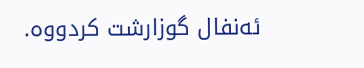ئەنفال گوزارشت کردووە.